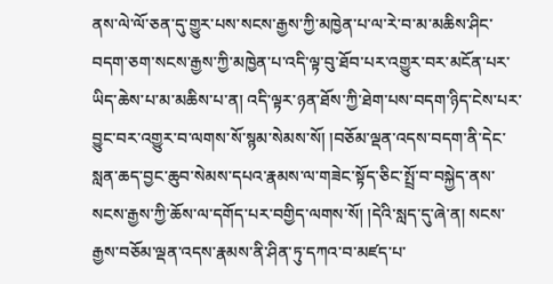ནས་ལེ་ལོ་ཅན་དུ་གྱུར་པས་སངས་རྒྱས་ཀྱི་མཁྱེན་པ་ལ་རེ་བ་མ་མཆིས་ཤིང་བདག་ཅག་སངས་རྒྱས་ཀྱི་མཁྱེན་པ་འདི་ལྟ་བུ་ཐོབ་པར་འགྱུར་བར་མངོན་པར་ཡིད་ཆེས་པ་མ་མཆིས་པ་ན། འདི་ལྟར་ཉན་ཐོས་ཀྱི་ཐེག་པས་བདག་ཉིད་ངེས་པར་བྱུང་བར་འགྱུར་བ་ལགས་སོ་སྙམ་སེམས་སོ། །བཅོམ་ལྡན་འདས་བདག་ནི་དེང་སླན་ཆད་བྱང་ཆུབ་སེམས་དཔའ་རྣམས་ལ་གཟེང་སྟོད་ཅིང་སྤྲོ་བ་བསྐྱེད་ནས་སངས་རྒྱས་ཀྱི་ཆོས་ལ་དགོད་པར་བགྱིད་ལགས་སོ། །དེའི་སླད་དུ་ཞེ་ན། སངས་རྒྱས་བཅོམ་ལྡན་འདས་རྣམས་ནི་ཤིན་ཏུ་དཀའ་བ་མཛད་པ་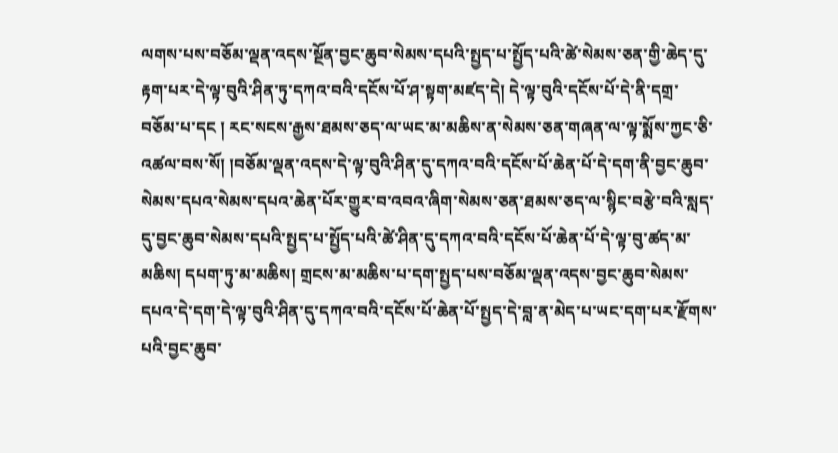ལགས་པས་བཅོམ་ལྡན་འདས་སྔོན་བྱང་ཆུབ་སེམས་དཔའི་སྤྱད་པ་སྤྱོད་པའི་ཚེ་སེམས་ཅན་གྱི་ཆེད་དུ་རྟག་པར་དེ་ལྟ་བུའི་ཤིན་ཏུ་དཀའ་བའི་དངོས་པོ་ཤ་སྟག་མཛད་དེ། དེ་ལྟ་བུའི་དངོས་པོ་དེ་ནི་དགྲ་བཅོམ་པ་དང ། རང་སངས་རྒྱས་ཐམས་ཅད་ལ་ཡང་མ་མཆིས་ན་སེམས་ཅན་གཞན་ལ་ལྟ་སྨོས་ཀྱང་ཅི་འཚལ་བས་སོ། །བཅོམ་ལྡན་འདས་དེ་ལྟ་བུའི་ཤིན་དུ་དཀའ་བའི་དངོས་པོ་ཆེན་པོ་དེ་དག་ནི་བྱང་ཆུབ་སེམས་དཔའ་སེམས་དཔའ་ཆེན་པོར་གྱུར་བ་འབའ་ཞིག་སེམས་ཅན་ཐམས་ཅད་ལ་སྙིང་བརྩེ་བའི་སླད་དུ་བྱང་ཆུབ་སེམས་དཔའི་སྤྱད་པ་སྤྱོད་པའི་ཚེ་ཤིན་དུ་དཀའ་བའི་དངོས་པོ་ཆེན་པོ་དེ་ལྟ་བུ་ཚད་མ་མཆིས། དཔག་ཏུ་མ་མཆིས། གྲངས་མ་མཆིས་པ་དག་སྤྱད་པས་བཅོམ་ལྡན་འདས་བྱང་ཆུབ་སེམས་དཔའ་དེ་དག་དེ་ལྟ་བུའི་ཤིན་དུ་དཀའ་བའི་དངོས་པོ་ཆེན་པོ་སྤྱད་དེ་བླ་ན་མེད་པ་ཡང་དག་པར་རྫོགས་པའི་བྱང་ཆུབ་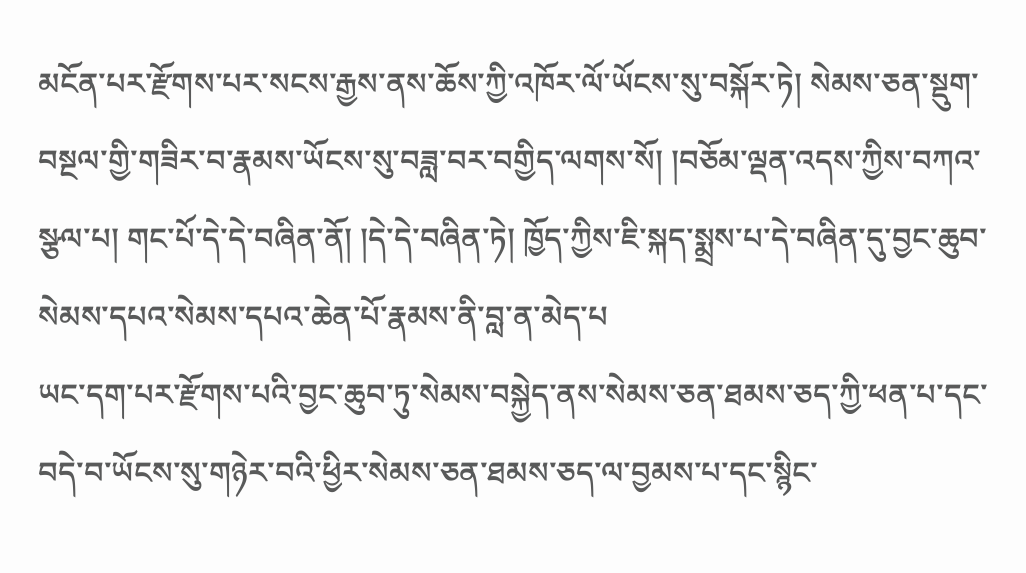མངོན་པར་རྫོགས་པར་སངས་རྒྱས་ནས་ཆོས་ཀྱི་འཁོར་ལོ་ཡོངས་སུ་བསྐོར་ཏེ། སེམས་ཅན་སྡུག་བསྔལ་གྱི་གཟིར་བ་རྣམས་ཡོངས་སུ་བཟླ་བར་བགྱིད་ལགས་སོ། །བཅོམ་ལྡན་འདས་ཀྱིས་བཀའ་སྩལ་པ། གང་པོ་དེ་དེ་བཞིན་ནོ། །དེ་དེ་བཞིན་ཏེ། ཁྱོད་ཀྱིས་ཇི་སྐད་སྨྲས་པ་དེ་བཞིན་དུ་བྱང་ཆུབ་སེམས་དཔའ་སེམས་དཔའ་ཆེན་པོ་རྣམས་ནི་བླ་ན་མེད་པ
ཡང་དག་པར་རྫོགས་པའི་བྱང་ཆུབ་ཏུ་སེམས་བསྐྱེད་ནས་སེམས་ཅན་ཐམས་ཅད་ཀྱི་ཕན་པ་དང་བདེ་བ་ཡོངས་སུ་གཉེར་བའི་ཕྱིར་སེམས་ཅན་ཐམས་ཅད་ལ་བྱམས་པ་དང་སྙིང་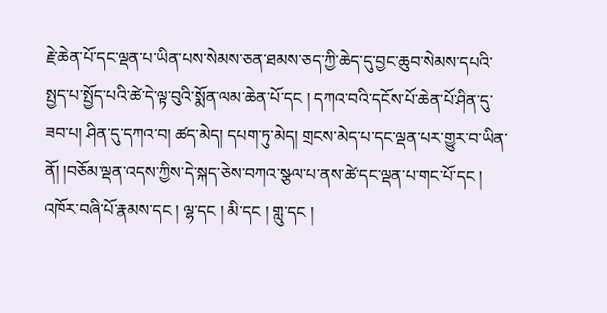རྗེ་ཆེན་པོ་དང་ལྡན་པ་ཡིན་པས་སེམས་ཅན་ཐམས་ཅད་ཀྱི་ཆེད་དུ་བྱང་ཆུབ་སེམས་དཔའི་སྤྱད་པ་སྤྱོད་པའི་ཚེ་དེ་ལྟ་བུའི་སྨོན་ལམ་ཆེན་པོ་དང ། དཀའ་བའི་དངོས་པོ་ཆེན་པོ་ཤིན་དུ་ཟབ་པ། ཤིན་དུ་དཀའ་བ། ཚད་མེད། དཔག་ཏུ་མེད། གྲངས་མེད་པ་དང་ལྡན་པར་གྱུར་བ་ཡིན་ནོ། །བཅོམ་ལྡན་འདས་ཀྱིས་དེ་སྐད་ཅེས་བཀའ་སྩལ་པ་ནས་ཚེ་དང་ལྡན་པ་གང་པོ་དང ། འཁོར་བཞི་པོ་རྣམས་དང ། ལྷ་དང ། མི་དང ། གླུ་དང །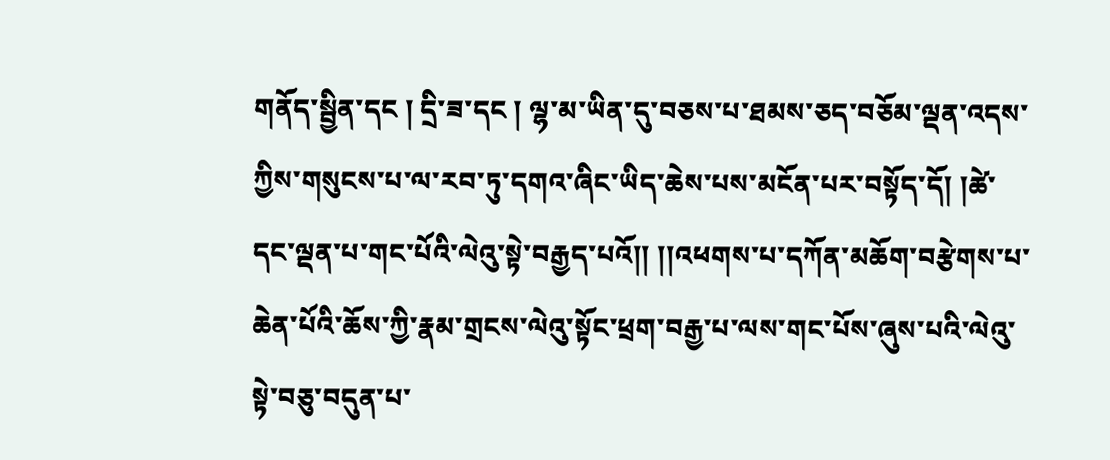གནོད་སྦྱིན་དང ། དྲི་ཟ་དང ། ལྷ་མ་ཡིན་དུ་བཅས་པ་ཐམས་ཅད་བཅོམ་ལྡན་འདས་ཀྱིས་གསུངས་པ་ལ་རབ་ཏུ་དགའ་ཞིང་ཡིད་ཆེས་པས་མངོན་པར་བསྟོད་དོ། །ཚེ་དང་ལྡན་པ་གང་པོའི་ལེའུ་སྟེ་བརྒྱད་པའོ།། །།འཕགས་པ་དཀོན་མཆོག་བརྩེགས་པ་ཆེན་པོའི་ཆོས་ཀྱི་རྣམ་གྲངས་ལེའུ་སྟོང་ཕྲག་བརྒྱ་པ་ལས་གང་པོས་ཞུས་པའི་ལེའུ་སྟེ་བཅུ་བདུན་པ་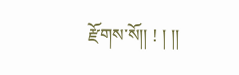རྫོགས་སོ།། ! ། །།